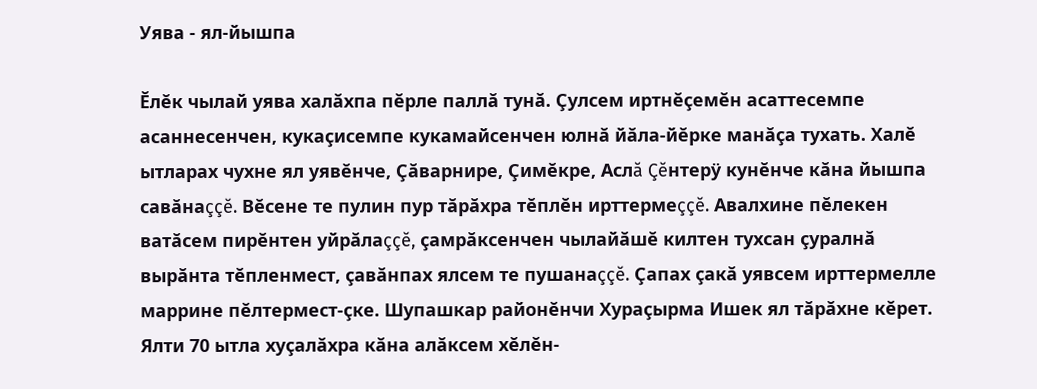Уява - ял-йышпа

Ĕлĕк чылай уява халăхпа пĕрле паллă тунă. Çулсем иртнĕçемĕн асаттесемпе асаннесенчен, кукаçисемпе кукамайсенчен юлнă йăла-йĕрке манăçа тухать. Халĕ ытларах чухне ял уявĕнче, Çăварнире, Çимĕкре, Аслă Çĕнтерÿ кунĕнче кăна йышпа савăнаççĕ. Вĕсене те пулин пур тăрăхра тĕплĕн ирттермеççĕ. Авалхине пĕлекен ватăсем пирĕнтен уйрăлаççĕ, çамрăксенчен чылайăшĕ килтен тухсан çуралнă вырăнта тĕпленмест, çавăнпах ялсем те пушанаççĕ. Çапах çакă уявсем ирттермелле маррине пĕлтермест-çке. Шупашкар районĕнчи Хураçырма Ишек ял тăрăхне кĕрет. Ялти 70 ытла хуçалăхра кăна алăксем хĕлĕн-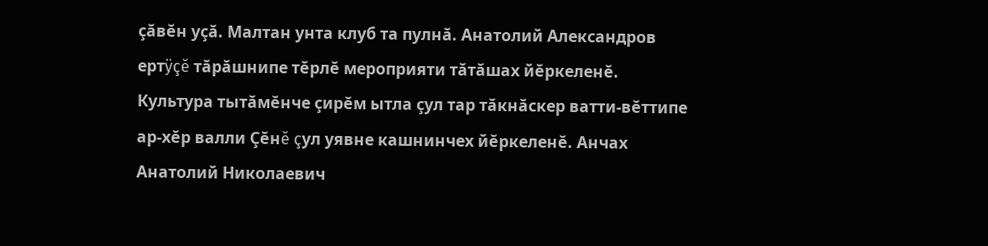çăвĕн уçă. Малтан унта клуб та пулнă. Анатолий Александров ертÿçĕ тăрăшнипе тĕрлĕ мероприяти тăтăшах йĕркеленĕ. Культура тытăмĕнче çирĕм ытла çул тар тăкнăскер ватти-вĕттипе ар-хĕр валли Çĕнĕ çул уявне кашнинчех йĕркеленĕ. Анчах Анатолий Николаевич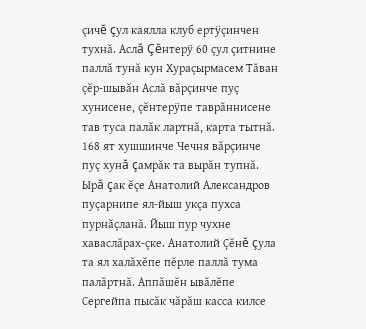çичĕ çул каялла клуб ертÿçинчен тухнă. Аслă Çĕнтерÿ 60 çул çитнине паллă тунă кун Хураçырмасем Тăван çĕр-шывăн Аслă вăрçинче пуç хунисене, çĕнтерÿпе таврăннисене тав туса палăк лартнă, карта тытнă. 168 ят хушшинче Чечня вăрçинче пуç хунă çамрăк та вырăн тупнă. Ырă çак ĕçе Анатолий Александров пуçарнипе ял-йыш укçа пухса пурнăçланă. Йыш пур чухне хаваслăрах-çке. Анатолий Çĕнĕ çула та ял халăхĕпе пĕрле паллă тума палăртнă. Аппăшĕн ывăлĕпе Сергейпа пысăк чăрăш касса килсе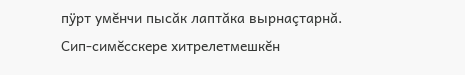пÿрт умĕнчи пысăк лаптăка вырнаçтарнă. Сип-симĕсскере хитрелетмешкĕн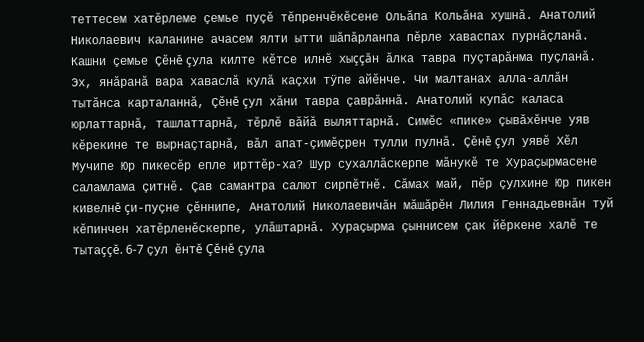теттесем хатĕрлеме çемье пуçĕ тĕпренчĕкĕсене Ольăпа Кольăна хушнă. Анатолий Николаевич каланине ачасем ялти ытти шăпăрланпа пĕрле хаваспах пурнăçланă. Кашни çемье Çĕнĕ çула килте кĕтсе илнĕ хыççăн ăлка тавра пуçтарăнма пуçланă. Эх, янăранă вара хаваслă кулă каçхи тÿпе айĕнче. Чи малтанах алла-аллăн тытăнса карталаннă, Çĕнĕ çул хăни тавра çаврăннă. Анатолий купăс каласа юрлаттарнă, ташлаттарнă, тĕрлĕ вăйă выляттарнă. Симĕс «пике» çывăхĕнче уяв кĕрекине те вырнаçтарнă, вăл апат-çимĕçрен тулли пулнă. Çĕнĕ çул уявĕ Хĕл Мучипе Юр пикесĕр епле ирттĕр-ха? Шур сухаллăскерпе мăнукĕ те Хураçырмасене саламлама çитнĕ. Çав самантра салют сирпĕтнĕ. Сăмах май, пĕр çулхине Юр пикен кивелнĕ çи-пуçне çĕннипе, Анатолий Николаевичăн мăшăрĕн Лилия Геннадьевнăн туй кĕпинчен хатĕрленĕскерпе, улăштарнă. Хураçырма çыннисем çак йĕркене халĕ те тытаççĕ. 6-7 çул ĕнтĕ Çĕнĕ çула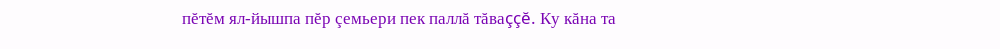пĕтĕм ял-йышпа пĕр çемьери пек паллă тăваççĕ. Ку кăна та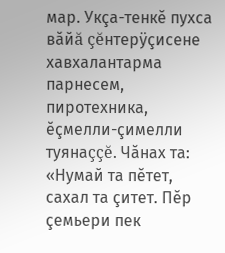мар. Укçа-тенкĕ пухса вăйă çĕнтерÿçисене хавхалантарма парнесем, пиротехника, ĕçмелли-çимелли туянаççĕ. Чăнах та: «Нумай та пĕтет, сахал та çитет. Пĕр çемьери пек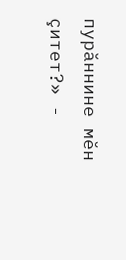пурăннине мĕн çитет?» -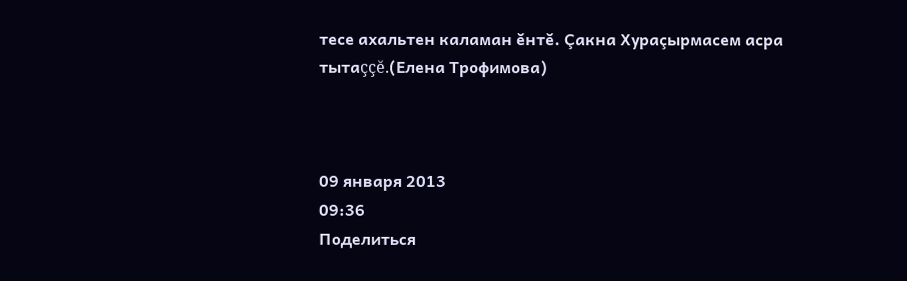тесе ахальтен каламан ĕнтĕ. Çакна Хураçырмасем асра тытаççĕ.(Елена Трофимова)



09 января 2013
09:36
Поделиться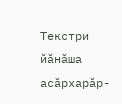Текстри йӑнӑша асӑрхарӑр-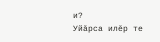и?
Уйӑрса илӗр те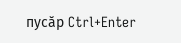пусӑр Ctrl+Enter